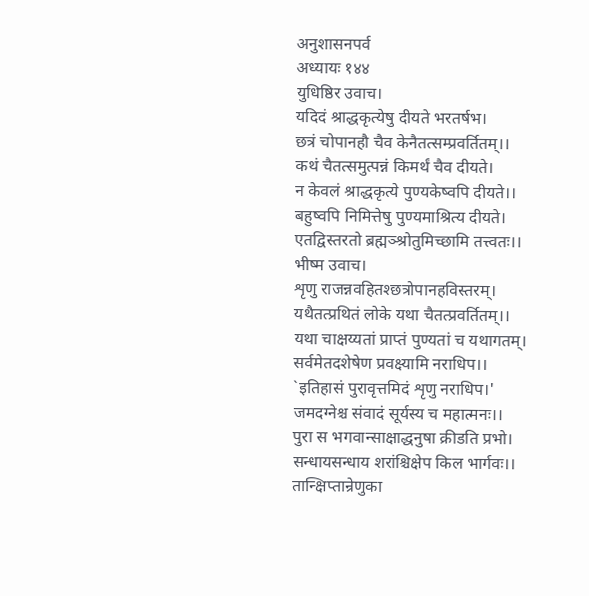अनुशासनपर्व
अध्यायः १४४
युधिष्ठिर उवाच।
यदिदं श्राद्धकृत्येषु दीयते भरतर्षभ।
छत्रं चोपानहौ चैव केनैतत्सम्प्रवर्तितम्।।
कथं चैतत्समुत्पन्नं किमर्थं चैव दीयते।
न केवलं श्राद्धकृत्ये पुण्यकेष्वपि दीयते।।
बहुष्वपि निमित्तेषु पुण्यमाश्रित्य दीयते।
एतद्विस्तरतो ब्रह्मञ्श्रोतुमिच्छामि तत्त्वतः।।
भीष्म उवाच।
शृणु राजन्नवहितश्छत्रोपानहविस्तरम्।
यथैतत्प्रथितं लोके यथा चैतत्प्रवर्तितम्।।
यथा चाक्षय्यतां प्राप्तं पुण्यतां च यथागतम्।
सर्वमेतदशेषेण प्रवक्ष्यामि नराधिप।।
`इतिहासं पुरावृत्तमिदं शृणु नराधिप।'
जमदग्नेश्च संवादं सूर्यस्य च महात्मनः।।
पुरा स भगवान्साक्षाद्धनुषा क्रीडति प्रभो।
सन्धायसन्धाय शरांश्चिक्षेप किल भार्गवः।।
तान्क्षिप्तान्रेणुका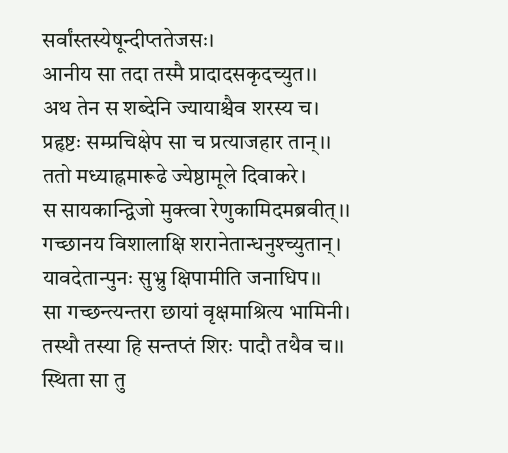सर्वांस्तस्येषून्दीप्ततेजसः।
आनीय सा तदा तस्मै प्रादादसकृदच्युत।।
अथ तेन स शब्देनि ज्यायाश्चैव शरस्य च।
प्रहृष्टः सम्प्रचिक्षेप सा च प्रत्याजहार तान्।।
ततो मध्याह्नमारूढे ज्येष्ठामूले दिवाकरे।
स सायकान्द्विजो मुक्त्वा रेणुकामिदमब्रवीत्।।
गच्छानय विशालाक्षि शरानेतान्धनुश्च्युतान्।
यावदेतान्पुनः सुभ्रु क्षिपामीति जनाधिप।।
सा गच्छन्त्यन्तरा छायां वृक्षमाश्रित्य भामिनी।
तस्थौ तस्या हि सन्तप्तं शिरः पादौ तथैव च।।
स्थिता सा तु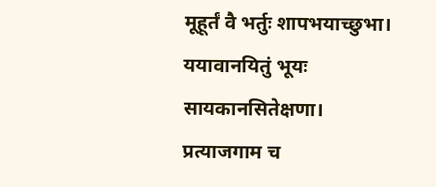मूहूर्तं वै भर्तुः शापभयाच्छुभा।
ययावानयितुं भूयः सायकानसितेक्षणा।
प्रत्याजगाम च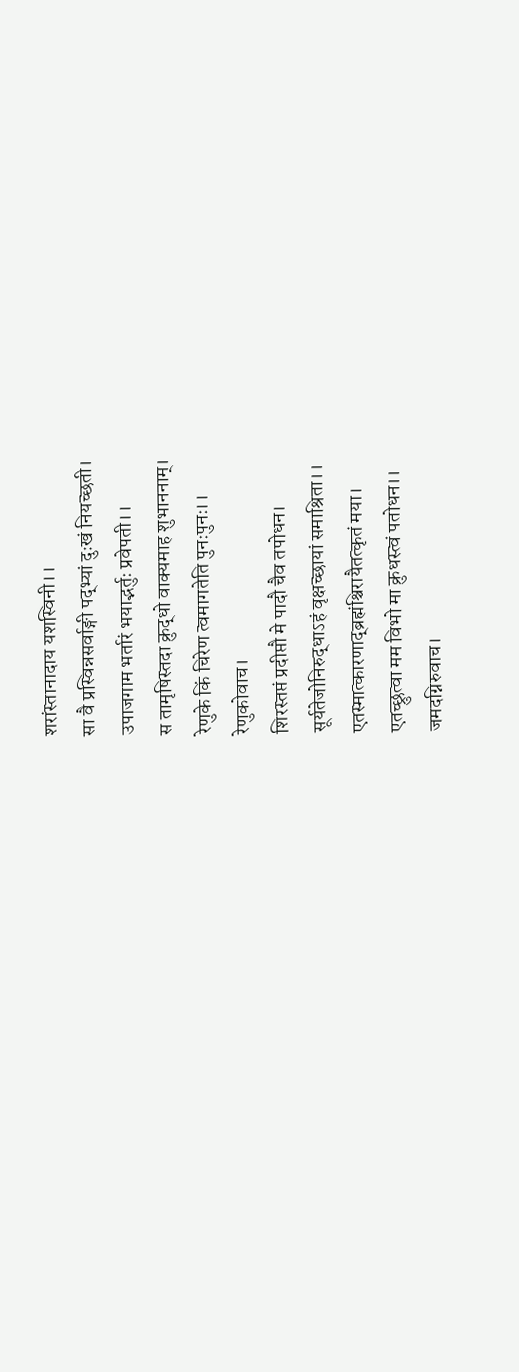शरांस्तानादाय यशस्विनी।।
सा वै प्रस्विन्नसर्वाङ्गी पद्भ्यां दुःखं नियच्छती।
उपाजगाम भर्तारं भयाद्भर्तुः प्रवेपती।।
स तामृषिस्तदा क्रुद्धो वाक्यमाह शुभाननाम्।
रेणुके किं चिरेण त्वमागतेति पुनःपुनः।।
रेणुकोवाच।
शिरस्तप्तं प्रदीप्तौ मे पादौ चैव तपोधन।
सूर्यतेजोनिरुद्धाऽहं वृक्षच्छायां समाश्रिता।।
एतस्मात्कारणाद्ब्रह्मंश्चिरायैतत्कृतं मया।
एतच्छ्रुत्वा मम विभो मा क्रुधस्त्वं पतोधन।।
जमदग्निरुवाच।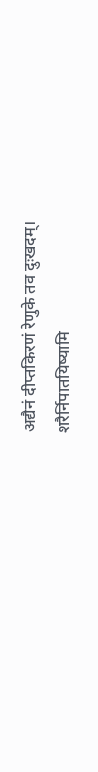अद्यैनं दीप्तकिरणं रेणुके तव दुःखदम्।
शरैर्निपातयिष्यामि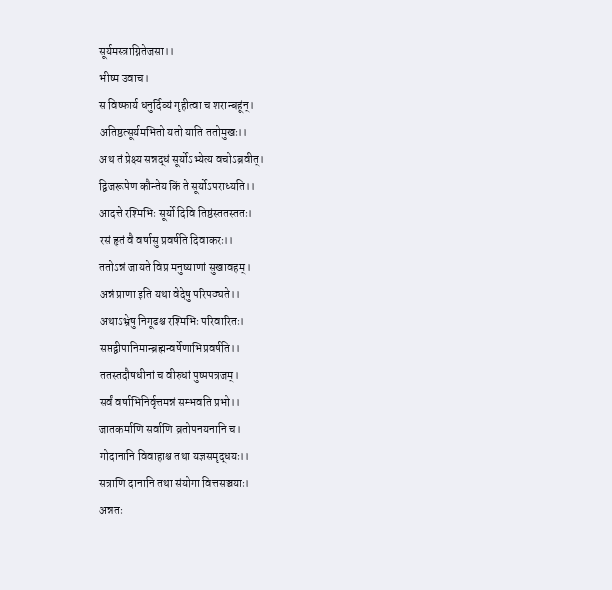सूर्यमस्त्राग्नितेजसा।।
भीष्म उवाच।
स विष्फार्य धनुर्दिव्यं गृहीत्वा च शरान्बहूंन्।
अतिष्ठत्सूर्यमभितो यतो याति ततोमुखः।।
अथ तं प्रेक्ष्य सन्नद्धं सूर्योऽभ्येत्य वचोऽब्रवीत्।
द्विजरूपेण कौन्तेय किं ते सूर्योऽपराध्यति।।
आदत्ते रश्मिभिः सूर्यो दिवि तिष्ठंस्ततस्ततः।
रसं हृतं वै वर्षासु प्रवर्षति दिवाकरः।।
ततोऽन्नं जायते विप्र मनुष्याणां सुखावहम्।
अन्नं प्राणा इति यथा वेदेषु परिपठ्यते।।
अथाऽभ्रेषु निगूढश्च रश्मिभिः परिवारितः।
सप्तद्वीपानिमान्ब्रह्मन्वर्षेणाभिप्रवर्षति।।
ततस्तदौषधीनां च वीरुधां पुष्पपत्रजम्।
सर्वं वर्षाभिनिर्वृत्तमन्नं सम्भवति प्रभो।।
जातकर्माणि सर्वाणि व्रतोपनयनानि च।
गोदानानि विवाहाश्च तथा यज्ञसमृद्धयः।।
सत्राणि दानानि तथा संयोगा वित्तसञ्चयाः।
अन्नतः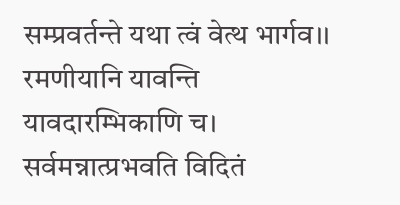सम्प्रवर्तन्ते यथा त्वं वेत्थ भार्गव।।
रमणीयानि यावन्ति यावदारम्भिकाणि च।
सर्वमन्नात्प्रभवति विदितं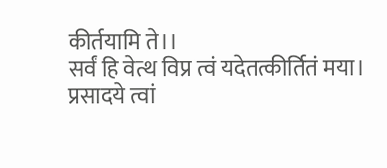कीर्तयामि ते।।
सर्वं हि वेत्थ विप्र त्वं यदेतत्कीर्तितं मया।
प्रसादये त्वां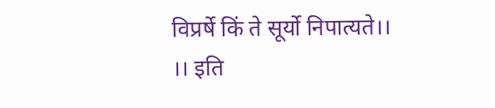विप्रर्षे किं ते सूर्यो निपात्यते।।
।। इति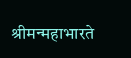श्रीमन्महाभारते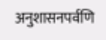अनुशासनपर्वणि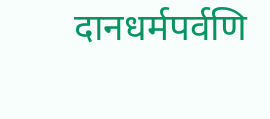दानधर्मपर्वणि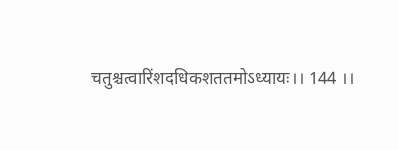चतुश्चत्वारिंशदधिकशततमोऽध्यायः।। 144 ।।